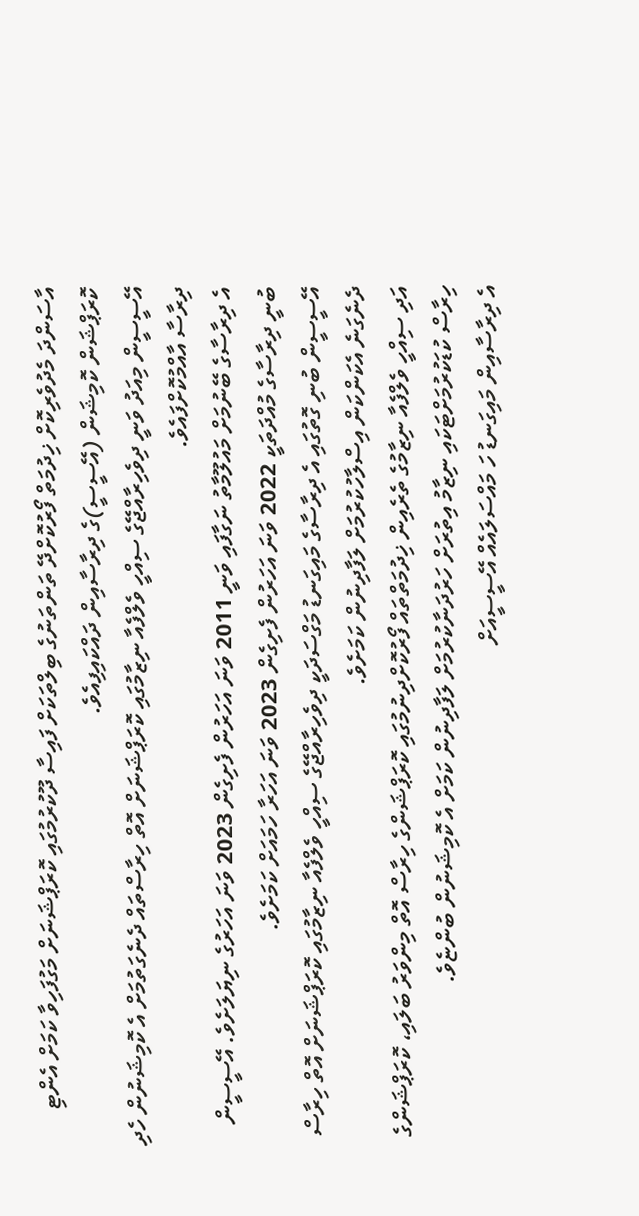އާސަންދަ މެދުވެރިކޮށް ޚިދުމަތް ފޯރުކޮށްދޭ ތަންތަނުގެ ބިލްތަކަށް ފައިސާ ދޫކުރުމުގައި ކޮރަޕްޝަނަށް މަގުފަހިވާ ކަމަށް އެންޓި ކޮރަޕްޝަން ކޮމިޝަން (އޭސީސީ)ގެ ދިރާސާއިން ދައްކައިފިއެވެ.
އޭސީސީން މިއަދު ވަނީ ދިވެހިރާއްޖޭގެ ސިއްހީ ވެލްފެއާ ނިޒާމުގައި ކޮރަޕްޝަނަށް އޮތް ހިރާސްތައް ދެނެގަތުމަށް އެ ކޮމިޝަނުން ހެދި ދިރާސާ އާއްމުކޮށްފައެވެ.
އެ ދިރާސާގެ ބޭނުމަށް މައުލޫމާތު ނަގާފައި ވަނީ 2011 ވަނަ އަހަރުން ފެށިގެން 2023 ވަނަ އަހަރުގެ ނިޔަލަށެވެ. އޭސީސީން ބުނީ ދިރާސާގެ މުއްދަތަކީ 2022 ވަނަ އަހަރުން ފެށިގެން 2023 ވަނަ އަހަރާ ހަމައަށް ކަމަށެވެ.
އޭސީސީން ބުނި ގޮތުގައި އެ ދިރާސާގެ މައިގަނޑު މަގްސަދަކީ ދިވެހިރާއްޖޭގެ ސިއްހީ ވެލްފެއާ ނިޒާމުގައި ކޮރަޕްޝަނަށް އޮތް ހިރާސް ދެނެގަނެ އެކަންކަން އިސްލާހުކުރުމަށް ލަފާދިނުން ކަމަށެވެ.
އަދި ސިއްހީ ވެލްފެއާ ނިޒާމުގެ ތެރެއިން ޚިދުމަތްތައް ފޯރުކޮށްދިނުމުގައި ކޮރަޕްޝަންގެ ހިރާސް އޮތް މިންވަރު ބަލައި، ކޮރަޕްޝަންގެ ހިރާސް ކުޑަކުރުމަށްޓަކައި ނިޒާމު އިތުރަށް ހަރުދަނާކުރުމަށް ލަފާދިނުން ކަމަށް އެ ކޮމިޝަނުން ބުންޏެވެ.
އެ ދިރާސާއިން މައިގަނޑު ހަ މައްސަލައެއް އޭސީސީއަށް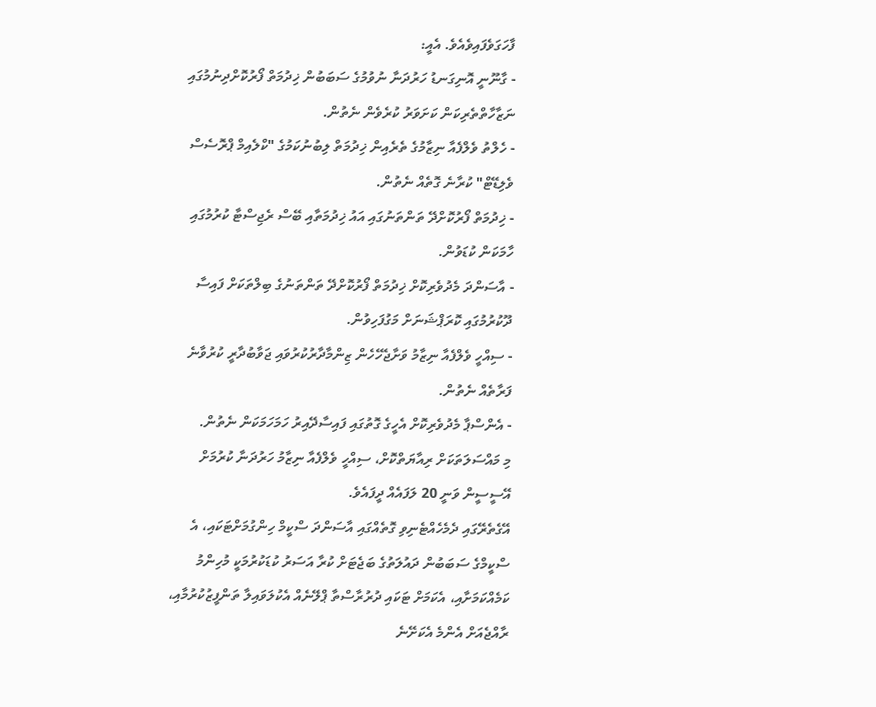ފާހަގަވެފައިވެއެވެ. އެއީ:
- ގާނޫނީ އޮނިގަނޑު ހަރުދަނާ ނުވުމުގެ ސަބަބުން ޚިދުމަތް ފޯރުކޮށްދިނުމުގައި ނަޒާހާތްތެރިކަން ކަށަވަރު ކުރެވެން ނެތުން.
- ހެލްތު ވެލްފެއާ ނިޒާމުގެ ތެރެއިން ޚިދުމަތް ލިބުނުކަމުގެ "ކްލެއިމް ޕްރޮސެސް ވެލިޑޭޓް" ކުރާނެ ގޮތެއް ނެތުން.
- ޚިދުމަތް ފޯރުކޮށްދޭ ތަންތަނުގައި އައު ޚިދުމަތާއި ބޭސް ރެޖިސްޓާ ކުރުމުގައި ހާމަކަން ކުޑަވުން.
- އާސަންދަ މެދުވެރިކޮށް ޚިދުމަތް ފޯރުކޮށްދޭ ތަންތަނުގެ ބިލްތަކަށް ފައިސާ ދޫކުރުމުގައި ކޮރަޕްޝަނަށް މަގުފަހިވުން.
- ސިއްހީ ވެލްފެއާ ނިޒާމު ވަށާޖެހޭހެން ޒިންމާދާރުކުރުވައި ޖަވާބުދާރީ ކުރުވާނެ ފަރާތެއް ނެތުން.
- އެންސްޕާ މެދުވެރިކޮށް އެހީގެ ގޮތުގައި ފައިސާދޭއިރު ހަމަހަމަކަން ނެތުން.
މި މައްސަލަތަކަށް ރިއާޔަތްކޮށް، ސިއްހީ ވެލްފެއާ ނިޒާމު ހަރުދަނާ ކުރުމަށް އޭސީސީން ވަނީ 20 ލަފައެއް ދީފައެވެ.
އޭގެތެރޭގައި ދެމެހެއްޓެނިވި ގޮތެއްގައި އާސަންދަ ސްކީމް ހިންގުމަށްޓަކައި، އެ ސްކީމްގެ ސަބަބުން ދައުލަތުގެ ބަޖެޓަށް ކުރާ އަސަރު ކުޑަކުރުމަކީ މުހިންމު ކަމެއްކަމަށާއި، އެކަމަށް ޓަކައި ދުރުރާސްތާ ޕްލޭނެއް އެކުލަވައިލާ ތަންފީޒުކުރުމާއި، ރާއްޖެއަށް އެންމެ އެކަށޭނެ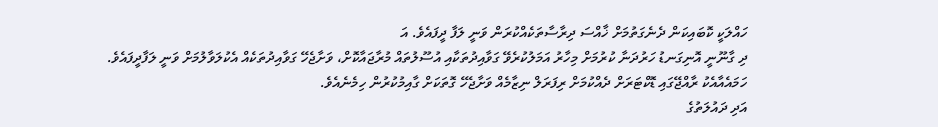ހައްލަކީ ކޮބައިކަން ދެނެގަތުމަށް ޚާއްސަ ދިރާސާތަކެއްކުރަން ވަނީ ލަފާ ދީފައެވެ. އަ
ދި ގާނޫނީ އޮނިގަނޑު ހަރުދަނާ ކުރުމަށް މިހާރު އަމަލުކުރެވޭ ގަވާއިދުތަކާއި އުސޫލުތައް މުރާޖައާކޮށް، ވަށާޖެހޭ ގަވާއިދުތަކެއް އެކުލަވާލުމަށް ވަނީ ލަފާދީފައެވެ.
ހަމައެއާއެކު ރާއްޖޭގައި ޑޮކްޓަރަށް ދެއްކުމަށް ރިފަރަލް ނިޒާމެއް ވަށާޖެހޭ ގޮތަކަށް ގާއިމުކުރުން ހިމެނެއެވެ.
އަދި ދައުލަތުގެ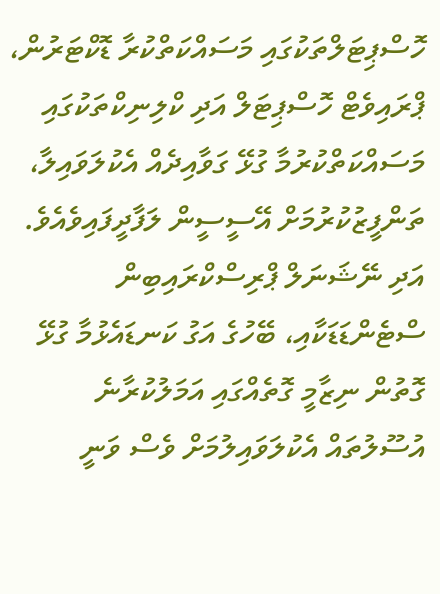ހޮސްޕިޓަލްތަކުގައި މަސައްކަތްކުރާ ޑޮކްޓަރުން، ޕްރައިވެޓް ހޮސްޕިޓަލް އަދި ކްލިނިކްތަކުގައި މަސައްކަތްކުރުމާ ގުޅޭ ގަވާއިދެއް އެކުލަވައިލާ، ތަންފީޒުކުރުމަށް އޭސީސީން ލަފާދީފައިވެއެވެ.
އަދި ނޭޝަނަލް ޕްރިސްކްރައިބިން ސްޓެންޑަޑަކާއި، ބޭހުގެ އަގު ކަނޑައެޅުމާ ގުޅޭ ގޮތުން ނިޒާމީ ގޮތެއްގައި އަމަލުކުރާނެ އުސޫލުތައް އެކުލަވައިލުމަށް ވެސް ވަނީ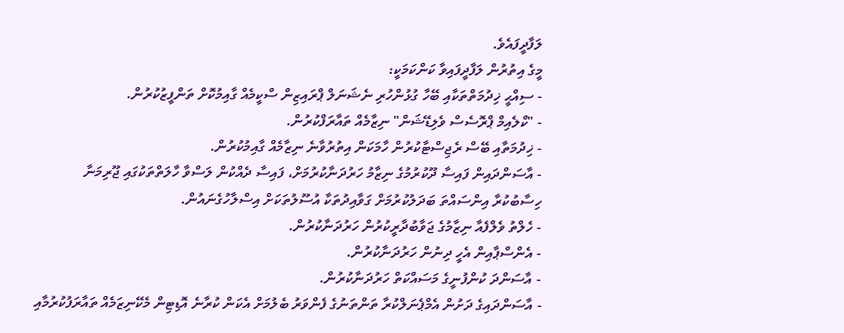ލަފާދީފައެވެ.
މީގެ އިތުރުން ލަފާދީފައިވާ ކަންކަމަކީ:
- ސިއްޙީ ޚިދުމަތްތަކާއި ބޭހާ ގުޅުންހުރި ނެޝަނަލް ޕްރައިޒިން ސްކީމެއް ގާއިމުކޮށް ތަންފީޒުކުރުން.
- "ކްލެއިމް ޕްރޮސެސް ވެލިޑޭޝަން" ނިޒާމެއް ތައާރަފްކުރުން.
- ޚިދުމަތާއި ބޭސް ރެޖިސްޓާކުރުން ހާމަކަން އިތުރުވާނެ ނިޒާމެއް ގާއިމުކުރުން.
- އާސަންދައިން ފައިސާ ދޫކުރުމުގެ ނިޒާމު ހަރުދަނާކުރުމަށް، ފައިސާ ދެއްކުން ލަސްވާ ހާލަތްތަކުގައި ޖޫރިމަނާ ހިސާބުކުރާ އިންސައްތަ ބަދަލުކުރުމަށް ގަވާއިދުތަކާ އުސޫލުތަކަށް އިސްލާހުގެނައުން.
- ހެލްތު ވެލްފެއާ ނިޒާމުގެ ޖަވާބުދާރީކުރުން ހަރުދަނާކުރުން.
- އެންސްޕާއިން އެހީ ދިނުން ހަރުދަނާކުރުން.
- އާސަންދަ ކުންފުނީގެ މަސައްކަތް ހަރުދަނާކުރުން.
- އާސަންދައިގެ ދަށުން އެމްޕެނަލްކުރާ ތަންތަނުގެ ފެންވަރު ބެލުމަށް އެކަން ކުރާނެ އޮޑިޓިން މެކޭނިޒަމެއް ތައާރަފުކުރުމާއި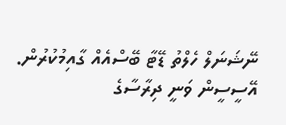ނޭޝަނަލް ހެލްތު ޑޭޓާ ބޭސްއެއް ގާއިމުކުރުން.
އޭސީސީން ވަނީ ދިރާސާގެ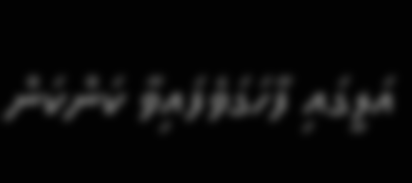އަލީގައި ފާހަގަވެފައިވާ ކަންކަން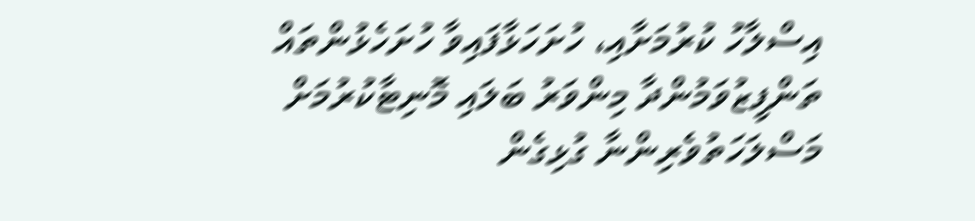އިސްލާހު ކުރުމަށާއި، ހުށަހަޅާފައިވާ ހުށަހެޅުންތައް ތަންފީޒުވަމުންދާ މިންވަރު ބަލައި މޮނިޓާކުރުމަށް މަސްލަހަތުވެރިންނާ ގުޅިގެން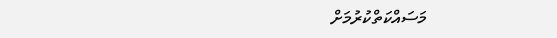މަސައްކަތްކުރުމަށް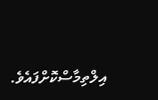އިލްތިމާސްކޮށްފައެވެ.